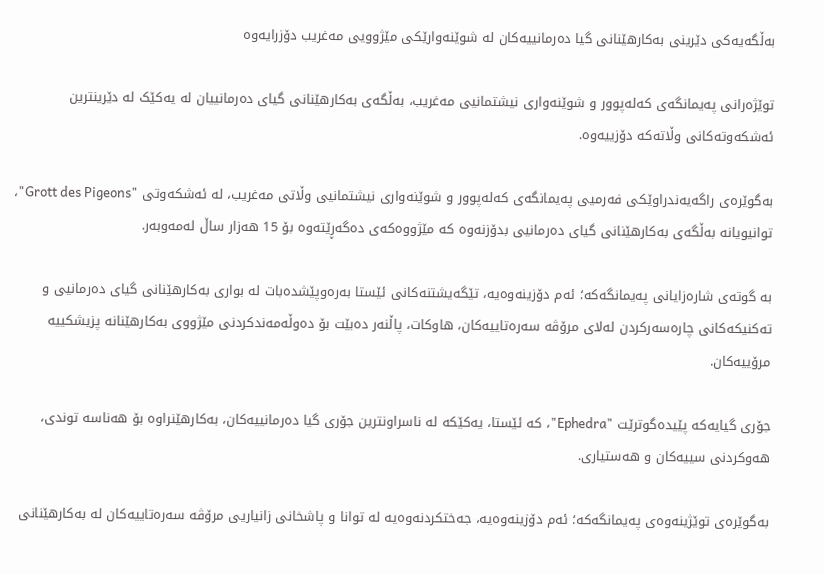بەڵگەیەکی دێرینی بەکارهێنانی گیا دەرمانییەکان لە شوێنەوارێکی مێژوویی مەغریب دۆزرایەوە

توێژەرانی پەیمانگەی کەلەپوور و شوێنەواری نیشتمانیی مەغریب، بەڵگەی بەکارهێنانی گیای دەرمانییان لە یەکێک لە دێرینترین ئەشکەوتەکانی وڵاتەکە دۆزییەوە.

بەگوێرەی راگەیەندراوێکی فەرمیی پەیمانگەی کەلەپوور و شوێنەواری نیشتمانیی وڵاتی مەغریب، لە ئەشکەوتی "Grott des Pigeons"، توانیویانە بەڵگەی بەکارهێنانی گیای دەرمانیی بدۆزنەوە کە مێژووەکەی دەگەڕێتەوە بۆ 15 هەزار ساڵ لەمەوبەر.

بە گوتەی شارەزایانی پەیمانگەکە؛ ئەم دۆزینەوەیە، تێگەیشتنەکانی ئێستا بەرەوپێشدەبات لە بواری بەکارهێنانی گیای دەرمانیی و تەکنیکەکانی چارەسەرکردن لەلای مرۆڤە سەرەتاییەکان، هاوکات، پاڵنەر دەبێت بۆ دەوڵەمەندکردنی مێژووی بەکارهێنانە پزیشکییە مرۆییەکان.

جۆری گیایەکە پێیدەگوترێت "Ephedra"، کە ئێستا، یەکێکە لە ناسراونترین جۆری گیا دەرمانییەکان، بەکارهێنراوە بۆ هەناسە توندی، هەوکردنی سییەکان و هەستیاری.

بەگوێرەی توێژینەوەی پەیمانگەکە؛ ئەم دۆزینەوەیە، جەختکردنەوەیە لە توانا و پاشخانی زانیاریی مرۆڤە سەرەتاییەکان لە بەکارهێنانی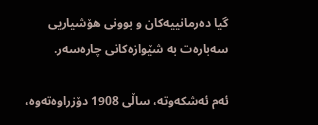گیا دەرمانییەکان و بوونی هۆشیاریی سەبارەت بە شێوازەکانی چارەسەر.

ئەم ئەشکەوتە، ساڵی 1908 دۆزراوەتەوە،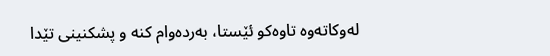لەوکاتەوە تاوەکو ئێستا، بەردەوام کنە و پشکنینی تێدا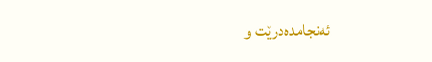ئەنجامدەدرێت و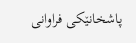پاشخانێکی فراوانی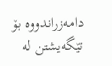دامەزراندووە بۆ تێگەیشتن لە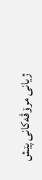ژیانی مرۆڤەکانی پێش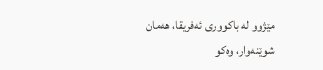مێژوو لە باکووری ئەفریقا، هەمان شوێنەوار، وەکو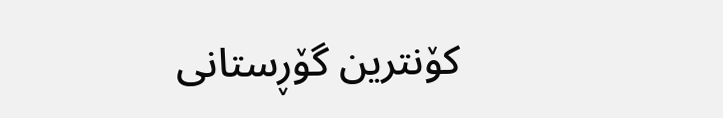کۆنترین گۆڕستانی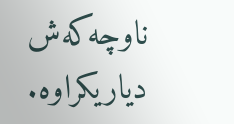ناوچەکەش دیاریکراوە.